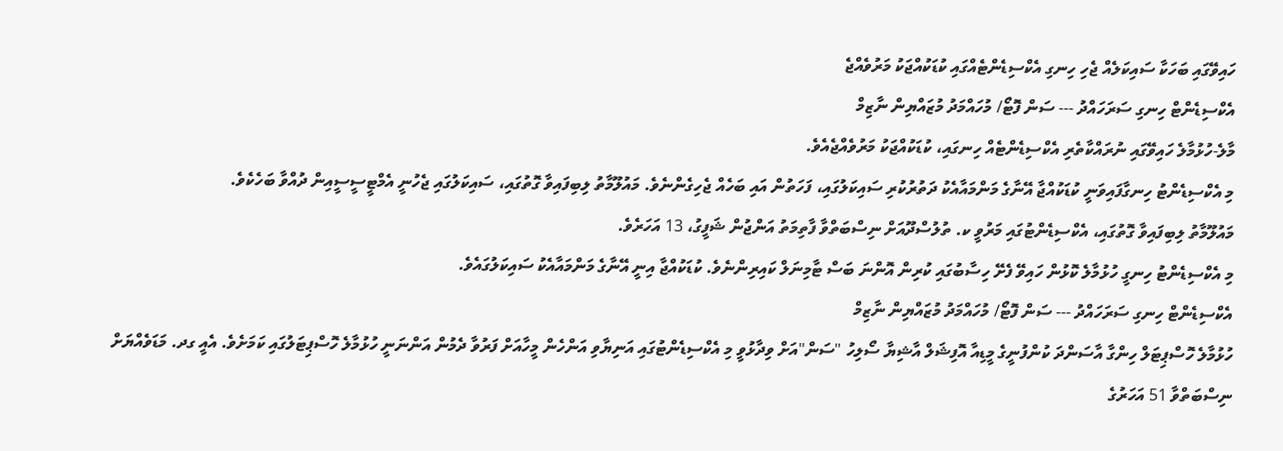ހައިވޭގައި ބަހަކާ ސައިކަލެއް ޖެހި ހިނގި އެކްސިޑެންޓެއްގައި ކުޑަކުއްޖަކު މަރުވެއްޖެ
އެކްސިޑެންޓް ހިނގި ސަރަހައްދު --- ސަން ފޮޓޯ/ މުހައްމަދު މުޒައްޔިން ނާޒިމް
މާލެ-ހުޅުމާލެ ހައިވޭގައި ނުރައްކާތެރި އެކްސިޑެންޓެއް ހިނގައި، ކުޑަކުއްޖަކު މަރުވެއްޖެއެވެ.
މި އެކްސިޑެންޓު ހިނގާފައިވަނީ ކުޑަކުއްޖާ އޭނާގެ މަންމައާއެކު ދަތުރުކުރި ސައިކަލުގައި، ފަހަތުން އައި ބަހެއް ޖެހިގެންނެވެ. މައުލޫމާތު ލިބިފައިވާ ގޮތުގައި، ސައިކަލުގައި ޖެހުނީ އެމްޓީސީސީއިން ދުއްވާ ބަހެކެވެ.
މައުލޫމާތު ލިބިފައިވާ ގޮތުގައި، އެކްސިޑެންޓުގައި މަރުވީ ކ. ތުލުސްދޫއަށް ނިސްބަތްވާ ފާތިމަތު އަންޖުން ޝަފީގު، 13 އަހަރެވެ.
މި އެކްސިޑެންޓު ހިނގީ ހުޅުމާލެ ކޮޅުން ހައިވޭ ފެށޭ ހިސާބުގައި ކުރިން އޮންނަ ބަސް ޓާމިނަލް ކައިރިންނެވެ. ކުޑަކުއްޖާ އިނީ އޭނާގެ މަންމައާއެކު ސައިކަލުގައެވެ.
އެކްސިޑެންޓް ހިނގި ސަރަހައްދު --- ސަން ފޮޓޯ/ މުހައްމަދު މުޒައްޔިން ނާޒިމް
ހުޅުމާލެ ހޮސްޕިޓަލް ހިންގާ އާސަންދަ ކުންފުނީގެ މީޑިއާ އޮފިޝަލް އާޝިޔާ ސޯލިހު "ސަން"އަށް ވިދާޅުވީ މި އެކްސިޑެންޓުގައި އަނިޔާވި އަންހެން މީހާއަށް ފަރުވާ ދެމުން އަންނަނީ ހުޅުމާލެ ހޮސްޕިޓަލުގައި ކަމަށެވެ. އެއީ ގދ. މަޑަވެއްޔަށް ނިސްބަތްވާ 51 އަހަރުގެ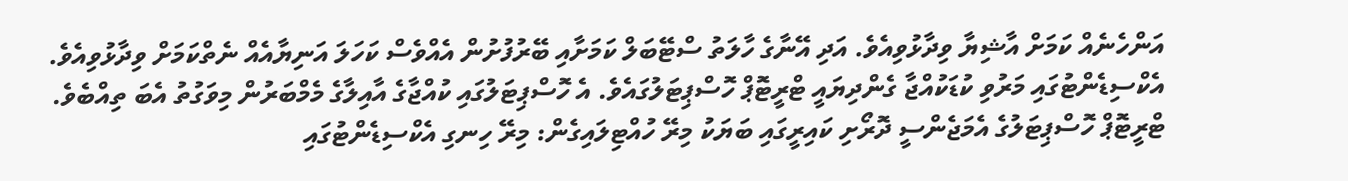އަންހެނެއް ކަމަށް އާޝިޔާ ވިދާޅުވިއެވެ. އަދި އޭނާގެ ހާލަތު ސްޓޭބަލް ކަމަށާއި ބޭރުފުށުން އެއްވެސް ކަހަލަ އަނިޔާއެއް ނެތްކަމަށް ވިދާޅުވިއެވެ.
އެކްސިޑެންޓުގައި މަރުވި ކުޑަކުއްޖާ ގެންދިޔައީ ޓްރީޓޮޕް ހޮސްޕިޓަލުގައެވެ. އެ ހޮސްޕިޓަލުގައި ކުއްޖާގެ އާއިލާގެ މެމްބަރުން މިވަގުތު އެބަ ތިއްބެވެ.
ޓްރީޓޮޕް ހޮސްޕިޓަލުގެ އެމަޖެންސީ ދޮރޯށި ކައިރީގައި ބަޔަކު މިރޭ ހުއްޓިލައިގެން: މިރޭ ހިނގި އެކްސިޑެންޓުގައި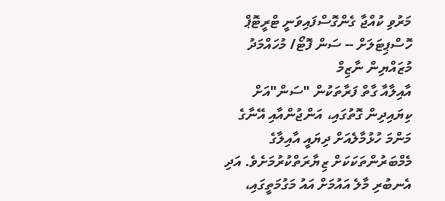މަރުވި ކުއްޖާ ގެންގޮސްފައިވަނީ ޓްރީޓޮޕް ހޮސްޕިޓަލަށް -- ސަން ފޮޓޯ/ މުހައްމަދު މުޒައްޔިން ނާޒިމް
އާއިލާއާ ގާތް ފަރާތަކުން "ސަން"އަށް ކިޔައިދިން ގޮތުގައި، އަންޖުންއާއި އޭނާގެ މަންމަ ހުޅުމާލެއަށް ދިޔައީ އާއިލާގެ މެމްބަރުންތަކަކަށް ޒިޔާރަތްކުރުމަށެވެ. އަދި އެނބުރި މާލެ އައުމަށް އައު މަގުމަތީގައި،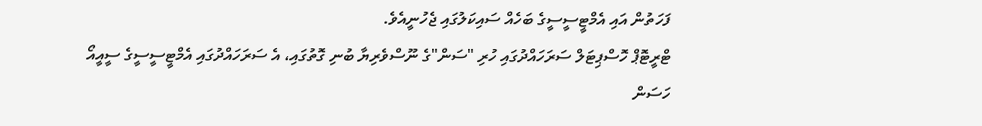ފަހަތުން އައި އެމްޓީސީސީގެ ބަހެއް ސައިކަލުގައި ޖެހުނީއެވެ.
ޓްރީޓޮޕް ހޮސްޕިޓަލް ސަރަހައްދުގައި ހުރި "ސަން"ގެ ނޫސްވެރިޔާ ބުނި ގޮތުގައި، އެ ސަރަހައްދުގައި އެމްޓީސީސީގެ ސީއީއޯ ހަސަން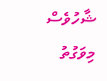ޝާހުވެސް މިވަގުތު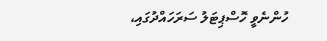ހުންނެވީ ހޮސްޕިޓަލު ސަރަހައްދުގައި،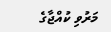މަރުވި ކުއްޖާގެ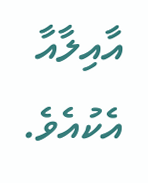އާއިލާއާ އެކުއެވެ.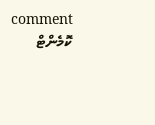comment ކޮމެންޓް